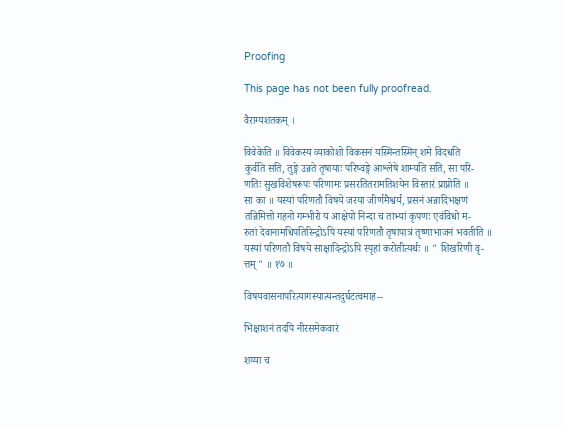Proofing

This page has not been fully proofread.

वैराग्यशतकम् ।

विवेकेति ॥ विवेकस्य व्याकोशो विकसनं यस्मिन्तस्मिन् शमे विदधति
कुर्वति सति, तुङ्गे उन्नते तृषायाः परिष्वङ्गे आश्लेषे शाम्यति सति, सा परि-
णतिः सुखविशेषरूपः परिणामः प्रसरतितरामतिशयेन विस्तारं प्राप्नोति ॥
सा का ॥ यस्यां परिणतौ विषये जरया जीर्णमैश्वर्य, प्रसनं अन्नादिभक्षणं
तन्निमित्तो गहनो गम्भीरो य आक्षेपो निन्दा च ताभ्यां कृपणः एवंविधो म-
रुतां देवानामधिपतिरिन्द्रोऽपि यस्यां परिणतौ तृषापात्रं तृष्णाभाजनं भवतीति ॥
यस्यां परिणतौ विषये साक्षादिन्द्रोऽपि स्पृहां करोतीत्यर्थः ॥ " शिखरिणी वृ-
त्तम् " ॥ १७ ॥

विषयवासनापरित्यागस्यात्यन्तदुर्घटत्वमाह--

भिक्षाशनं तदपि नीरसमेकवारं

शय्या च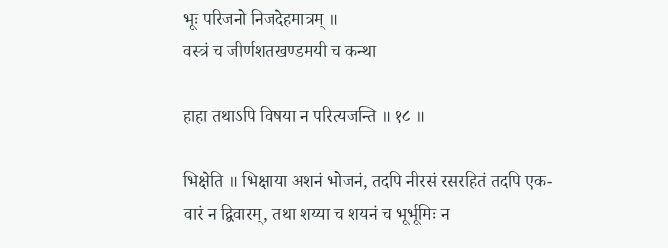भूः परिजनो निजदेहमात्रम् ॥
वस्त्रं च जीर्णशतखण्डमयी च कन्था

हाहा तथाऽपि विषया न परित्यजन्ति ॥ १८ ॥

भिक्षेति ॥ भिक्षाया अशनं भोजनं, तदपि नीरसं रसरहितं तदपि एक-
वारं न द्विवारम्, तथा शय्या च शयनं च भूर्भूमिः न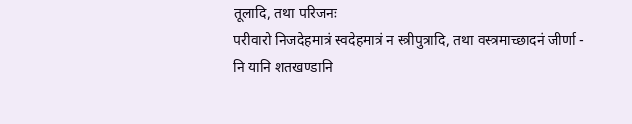तूलादि, तथा परिजनः
परीवारो निजदेहमात्रं स्वदेहमात्रं न स्त्रीपुत्रादि, तथा वस्त्रमाच्छादनं जीर्णा -
नि यानि शतखण्डानि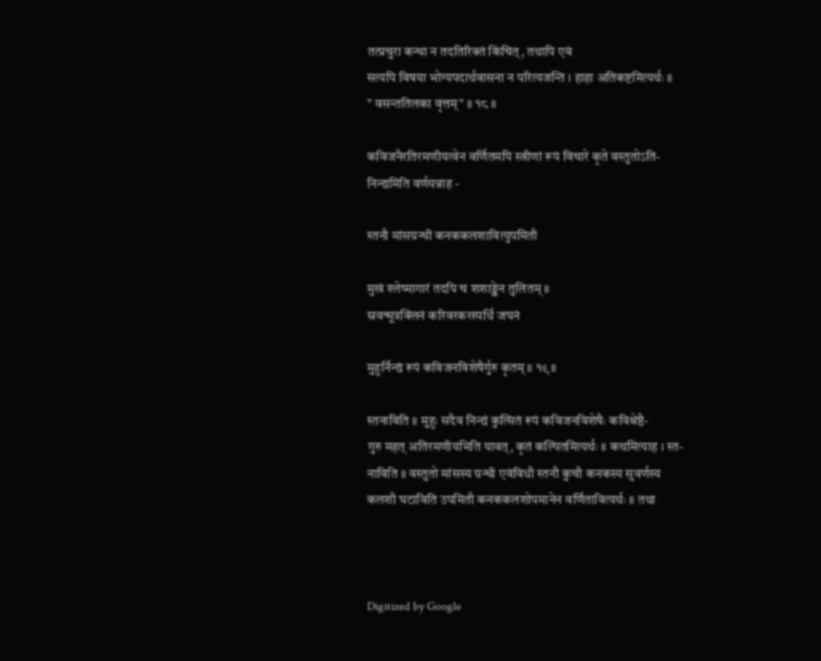तत्प्रचुरा कन्था न तदतिरिक्तं किंचित्, तथापि एवं
सत्यपि विषया भोग्यपदार्थवासना न परित्यजन्ति । हाहा अतिकष्टमित्यर्थः ॥
" वसन्ततिलका वृत्तम्" ॥ १८ ॥

कविजनैरतिरमणीयत्वेन वर्णितमपि स्त्रीणां रूपं विचारे कृते वस्तुतोऽति-
निन्द्यमिति वर्णयन्नाह -

स्तनौ मांसग्रन्थी कनककलशावित्युपमितौ

मुखं श्लेष्मागारं तदपि च शशाङ्केन तुलितम् ॥
स्रवन्मूत्रक्लिनं करिवरकरस्पर्धि जघनं

मुहुर्निन्द्यं रूपं कविजनविशेषैर्गुरु कृतम् ॥ १९ ॥

स्तनाविति ॥ मुहुः सदैव निन्द्यं कुत्सितं रूपं कविजनविशेषैः कविश्रेष्ठै-
गुरु महत् अतिरमणीयभिति यावत्, कृतं कल्पितमित्यर्थः ॥ कथमित्याह । स्त-
नाविति ॥ वस्तुतो मांसस्य ग्रन्थी एवंविधौ स्तनौ कुचौ कनकस्य सुवर्णस्य
कलशौ घटाविति उपमितौ कनककलशोपमानेन वर्णितावित्यर्थः ॥ तथा



Digitized by Google